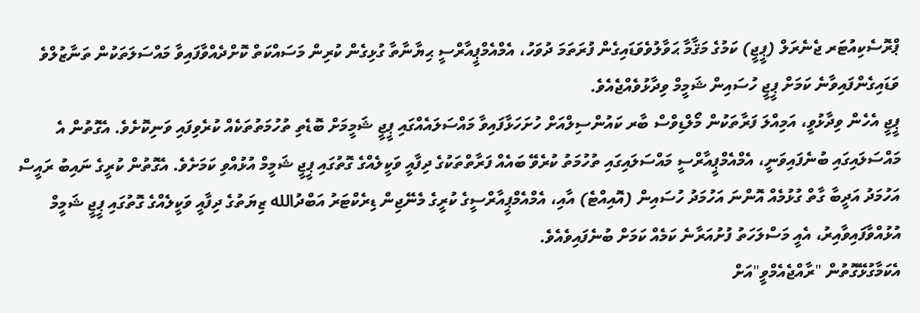ޕްރޮސެކިއުޓަރ ޖެނެރަލް (ޕީޖީ) ކަމުގެ މަޤާމާ ޙަވާލުވެވަޑައިގެން ފުރަތަމަ ދުވަހު، އެމްއެމްޕީއާރްސީ ޙިޔާނާތާ ގުޅިގެން ކުރިން މަސައްކަތް ކޮށްދެއްވާފައިވާ މައްސަލަތަކުން ތަނާޒުލްވެ ވަޑައިގެންފައިވާނެ ކަމަށް ޕީޖީ ހުސައިން ޝަމީމް ވިދާޅުވެއްޖެއެވެ.
ޕީޖީ އެހެން ވިދާޅުވީ، އަމިއްލަ ފަރާތަކުން މޯލްޑިވްސް ބާރ ކައުންސިލްއަށް ހުށަހަޅާފައިވާ މައްސަލައެއްގައި ޕީޖީ ޝަމީމަށް ބޮޑެތި ތުހުމަތުތަކެއް ކުރެވިފައި ވަނިކޮށެވެ. އެގޮތުން އެ މައްސަލައިގައި ބުނެފައިވަނީ، އެމްއެމްޕީއާރްސީ މައްސަލައިގައި ތުހުމަތު ކުރެވޭ ބައެއް ފަރާތްތަކުގެ ދިފާއީ ވަކީލެއްގެ ގޮތުގައި ޕީޖީ ޝަމީމް އުޅުއްވި ކަމަށެވެ. އެގޮތުން ކުރީގެ ނައިބު ރައީސް އަހުމަދު އަދީބާ ގާތް ގުޅުމެއް އޮންނަ އަހުމަދު ހުސައިން (އޮއިއްޓެ) އާއި، އެމްއެމްޕީއާރްސީގެ ކުރީގެ މެނޭޖިން ޑިރެކްޓަރު އަބްދުالله ޒިޔަތުގެ ދިފާއީ ވަކީލެއްގެ ގޮތުގައި ޕީޖީ ޝަމީމް އުޅުއްވާފައިވާއިރު، އެއީ މަސްލަހަތު ފުށުއަރާނެ ކަމެއް ކަމަށް ބުނެފައިވެއެވެ.
އެކަމާގުޅޭގޮތުން "ރާއްޖެއެމްވީ"އަށް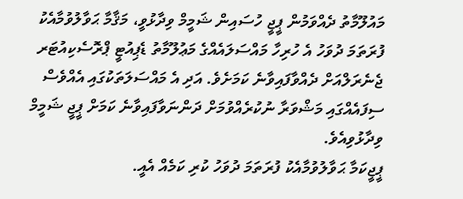މައުލޫމާތު ދެއްވަމުން ޕީޖީ ހުސައިން ޝަމީމް ވިދާޅުވީ، މަޤާމާ ޙަވާލުވުމާއެކު ފުރަތަމަ ދުވަހު އެ ހުރިހާ މައްސަލައެއްގެ މަޢުލޫމާތު ޑެޕިއުޓީ ޕްރޮސެކިއުޓަރ ޖެނެރަލްއަށް ދެއްވާފައިވާނެ ކަމަށެވެ. އަދި އެ މައްސަލަތަކުގައި އެއްވެސް ސިފައެއްގައި މަޝްވަރާ ނުކުރެއްވުމަށް ދަންނަވާފައިވާނެ ކަމަށް ޕީޖީ ޝަމީމް ވިދާޅުވިއެވެ.
ޕީޖީކަމާ ޙަވާލުވުމާއެކު ފުރަތަމަ ދުވަހު ކުރި ކަމެއް އެއީ.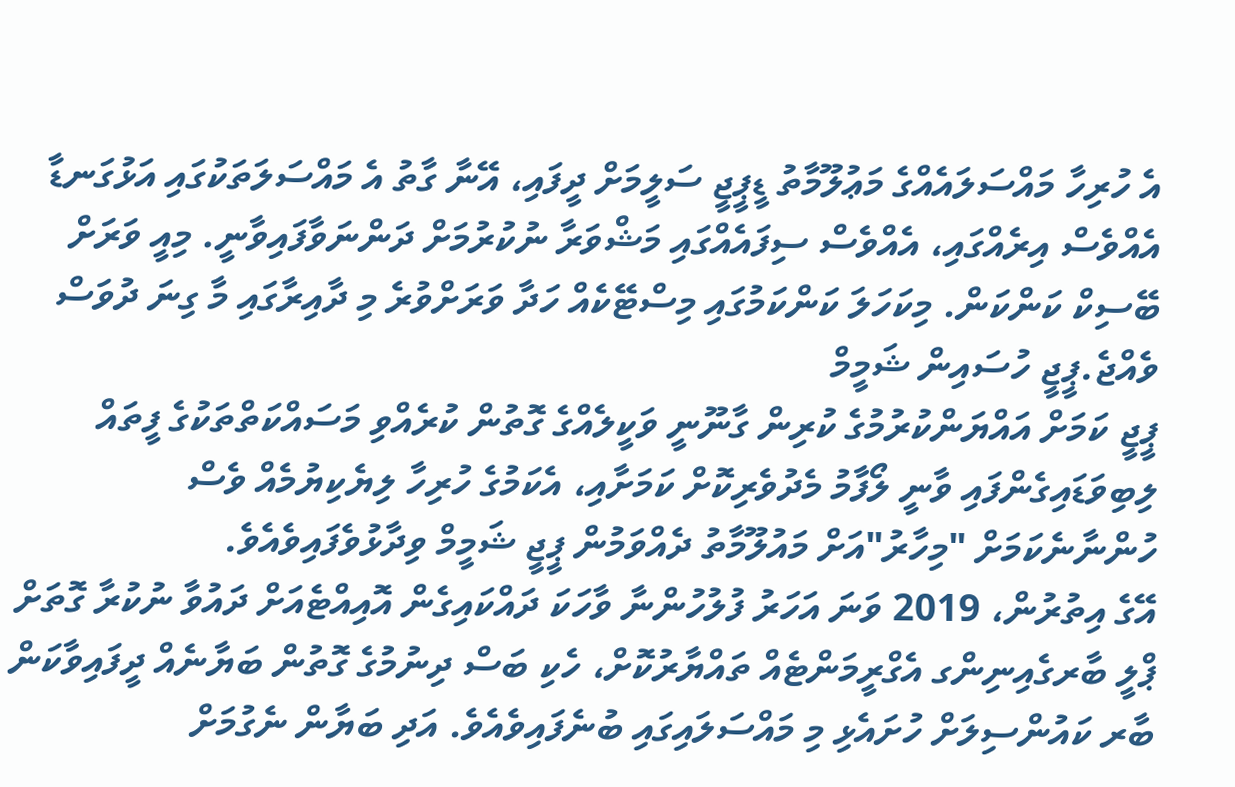އެ ހުރިހާ މައްސަލައެއްގެ މަޢުލޫމާތު ޑީޕީޖީ ސަލީމަށް ދީފައި، އޭނާ ގާތު އެ މައްސަލަތަކުގައި އަޅުގަނޑާ އެއްވެސް އިރެއްގައި، އެއްވެސް ސިފައެއްގައި މަޝްވަރާ ނުކުރުމަށް ދަންނަވާފައިވާނީ. މިއީ ވަރަށް ބޭސިކް ކަންކަން. މިކަހަލަ ކަންކަމުގައި މިސްޓޭކެއް ހަދާ ވަރަށްވުރެ މި ދާއިރާގައި މާ ގިނަ ދުވަސް ވެއްޖެ.ޕީޖީ ހުސައިން ޝަމީމް
ޕީޖީ ކަމަށް އައްޔަންކުރުމުގެ ކުރިން ގާނޫނީ ވަކީލެއްގެ ގޮތުން ކުރެއްވި މަސައްކަތްތަކުގެ ފީތައް ލިބިވަޑައިގެންފައި ވާނީ ލޯފާމު މެދުވެރިކޮށް ކަމަށާއި، އެކަމުގެ ހުރިހާ ލިޔެކިޔުމެއް ވެސް ހުންނާނެކަމަށް "މިހާރު"އަށް މައުލޫމާތު ދެއްވަމުން ޕީޖީ ޝަމީމް ވިދާޅުވެފައިވެއެވެ.
އޭގެ އިތުރުން، 2019 ވަނަ އަހަރު ފުލުހުންނާ ވާހަކަ ދައްކައިގެން އޮއިއްޓެއަށް ދައުވާ ނުކުރާ ގޮތަށް ޕްލީ ބާރގެއިނިންގ އެގްރީމަންޓެއް ތައްޔާރުކޮށް، ހެކި ބަސް ދިނުމުގެ ގޮތުން ބަޔާނެއް ދީފައިވާކަން ބާރ ކައުންސިލަށް ހުށައެޅި މި މައްސަލައިގައި ބުނެފައިވެއެވެ. އަދި ބަޔާން ނެގުމަށް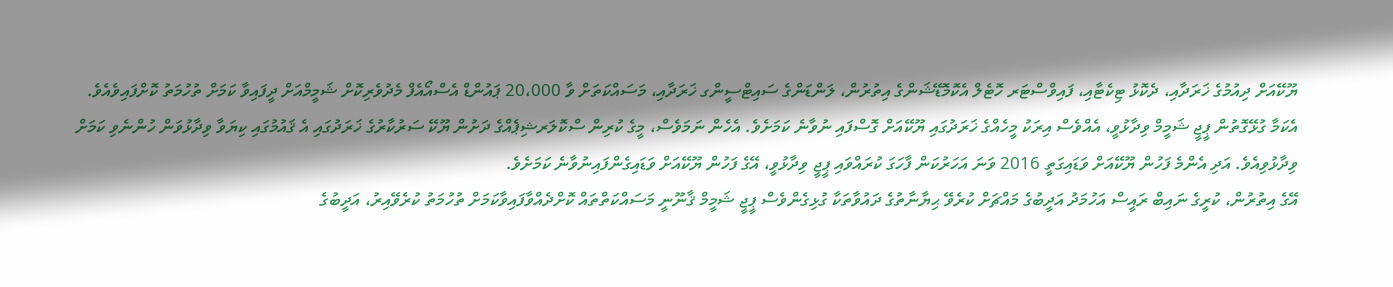ޔޫކޭއަށް ދިއުމުގެ ޚަރަދާއި، ދެކޮޅު ޓިކެޓާއި، ފައިވްސްޓަރ ހޮޓެލް އެކޮމޮޑޭޝަންގެ އިތުރުން، ލަންޑަންގެ ސައިޓްސީންގ ޚަރަދާއި، މަސައްކަތަށް ވާ 20،000 ޕައުންޑް އެސްއޯއެފް މެދުވެރިކޮށް ޝަމީމްއަށް ދީފައިވާ ކަމަށް ތުހުމަތު ކޮށްފައިވެއެވެ.
އެކަމާ ގުޅޭގޮތުން ޕީޖީ ޝަމީމް ވިދާޅުވީ، އެއްވެސް އިރަކު މީހެއްގެ ޚަރަދުގައި ޔޫކޭއަށް ގޮސްފައި ނުވާނެ ކަމަށެވެ. އެހެން ނަމަވެސް، މީގެ ކުރިން ސްކޮލަރޝިޕެއްގެ ދަށުން ޔޫކޭ ސަރުކާރުގެ ޚަރަދުގައި އެ ޤައުމުގައި ކިޔަވާ ވިދާޅުވަން ހުންނެވި ކަމަށް ވިދާޅުވިއެވެ. އަދި އެންމެ ފަހުން ޔޫކޭއަށް ވަޑައިގަތީ 2016 ވަނަ އަހަރުކަން ފާހަގަ ކުރައްވައި ޕީޖީ ވިދާޅުވީ، އޭގެ ފަހުން ޔޫކޭއަށް ވަޑައިގެންފައިނުވާނެ ކަމަށެވެ.
އޭގެ އިތުރުން، ކުރީގެ ނައިބް ރައީސް އަހުމަދު އަދީބުގެ މައްޗަށް ކުރެވޭ ޙިޔާނާތުގެ ދައުވާތަކާ ގުޅިގެންވެސް ޕީޖީ ޝަމީމް ޤާނޫނީ މަސައްކަތްތައް ކޮށްދެއްވާފައިވާކަމަށް ތުހުމަތު ކުރެވޭއިރު، އަދީބުގެ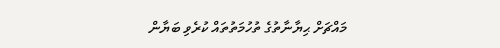މައްޗަށް ޙިޔާނާތުގެ ތުހުމަތުތައް ކުރެވި ބަޔާން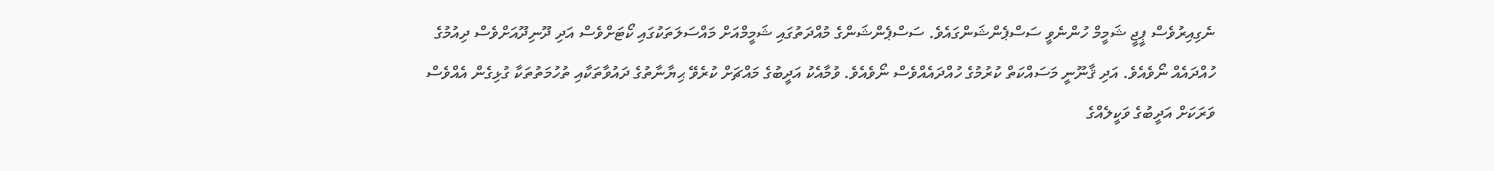ނެގިއިރުވެސް ޕީޖީ ޝަމީމް ހުންނެވީ ސަސްޕެންޝަންގައެވެ. ސަސްޕެންޝަންގެ މުއްދަތުގައި ޝަމީމްއަށް މައްސަލަތަކުގައި ކޯޓަށްވެސް އަދި ދޫނިދޫއަށްވެސް ދިއުމުގެ ހުއްދައެއް ނޯވެއެވެ. އަދި ޤާނޫނީ މަސައްކަތް ކުރުމުގެ ހުއްދައެއްވެސް ނޯވެއެވެ. ވުމާއެކު އަދީބުގެ މައްޗަށް ކުރެވޭ ޙިޔާނާތުގެ ދައުވާތަކާއި ތުހުމަތުތަކާ ގުޅިގެން އެއްވެސް ވަރަކަށް އަދީބުގެ ވަކީލެއްގެ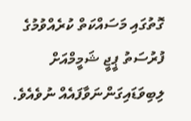ގޮތުގައި މަސައްކަތް ކުރެއްވުމުގެ ފުރުސަތު ޕީޖީ ޝަމީމްއަށް ލިބިވަޑައިގަންނަވާފައެއް ނުވެއެވެ.